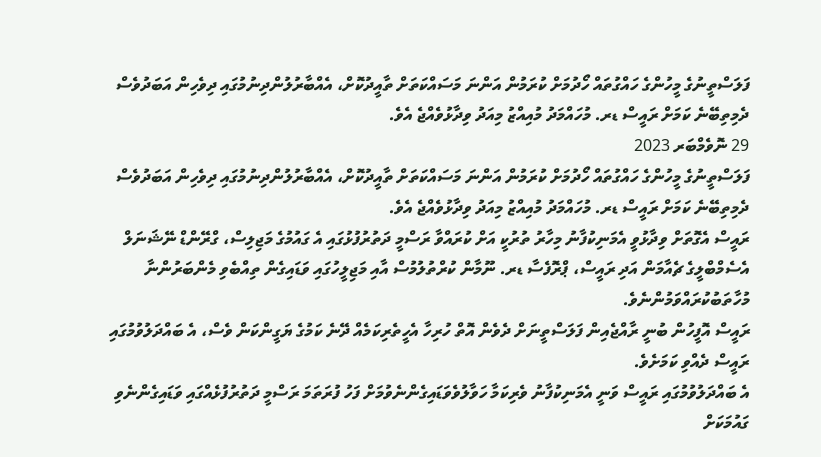ފަލަސްތީނުގެ މީހުންގެ ހައްގުތައް ހޯދުމަށް ކުރަމުން އަންނަ މަސައްކަތަށް ތާއީދުކޮށް، އެއްބާރުލުންދިނުމުގައި ދިވެހިން އަބަދުވެސް ދެމިތިބޭނެ ކަމަށް ރައީސް ޑރ. މުހައްމަދު މުއިއްޒު މިއަދު ވިދާޅުވެއްޖެ އެވެ.
29 ނޮވެމްބަރ 2023
ފަލަސްތީނުގެ މީހުންގެ ހައްގުތައް ހޯދުމަށް ކުރަމުން އަންނަ މަސައްކަތަށް ތާއީދުކޮށް، އެއްބާރުލުންދިނުމުގައި ދިވެހިން އަބަދުވެސް ދެމިތިބޭނެ ކަމަށް ރައީސް ޑރ. މުހައްމަދު މުއިއްޒު މިއަދު ވިދާޅުވެއްޖެ އެވެ.
ރައީސް އެގޮތަށް ވިދާޅުވީ އެމަނިކުފާނު މިހާރު ތުރުކީ އަށް ކުރައްވާ ރަސްމީ ދަތުރުފުޅުގައި އެ ގައުމުގެ މަޖިލިސް، ގްރޭންޑް ނޭޝަނަލް އެސެމްބްލީގެ ޗެއާމަން އަދި ރައީސް، ޕްރޮފެސާ ޑރ. ނޫމާން ކުރްތުލުމުސް އާއި މަޖިލީހުގައި ވަޑައިގެން ތިއްބެވި މެންބަރުންނާ މުހާތަބުކުރައްވަމުންނެވެ.
ރައީސް އޮފީހުން ބުނީ ރާއްޖެއިން ފަލަސްތީނަށް ދެވެން އޮތް ހުރިހާ އެހީތެރިކަމެއް ދޭނެ ކަމުގެ ޔަގީންކަން ވެސް، އެ ބައްދަލުވުމުގައި ރައީސް ދެއްވި ކަމަށެވެ.
އެ ބައްދަލުވުމުގައި ރައީސް ވަނީ އެމަނިކުފާނު ވެރިކަމާ ހަވާލުވެވަޑައިގެންނެވުމަށް ފަހު ފުރަތަމަ ރަސްމީ ދަތުރުފުޅެއްގައި ވަޑައިގެންނެވި ގައުމަކަށް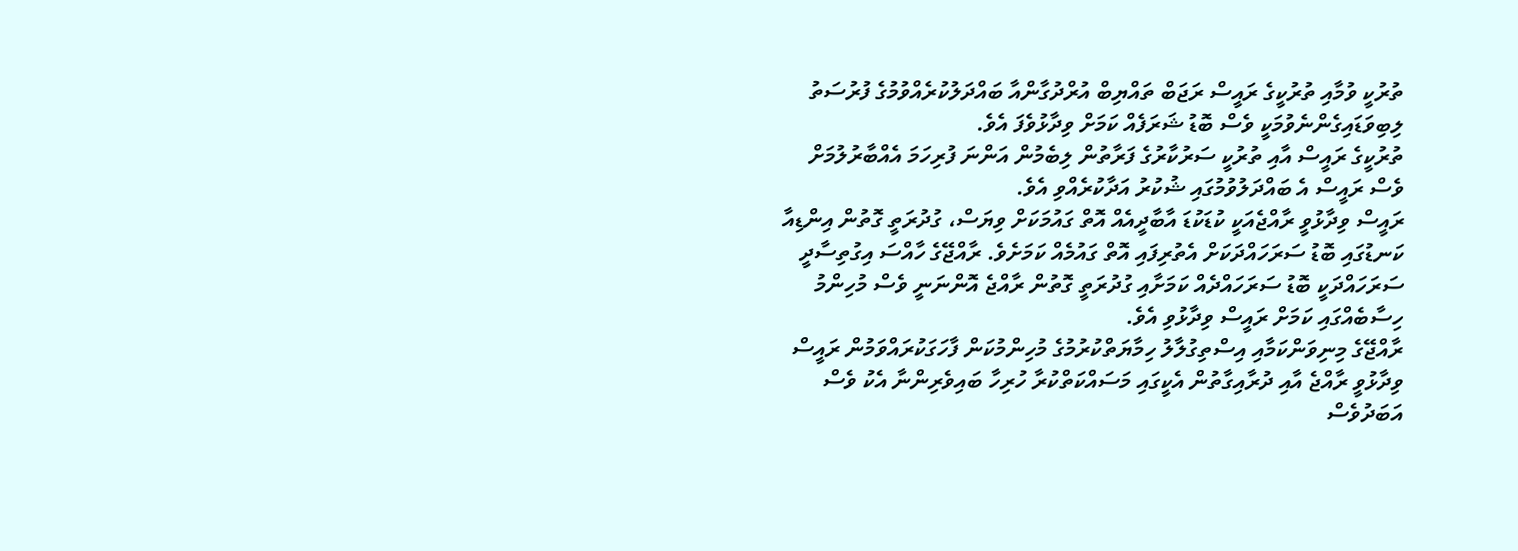ތުރުކީ ވުމާއި ތުރުކީގެ ރައީސް ރަޖަބް ތައްޔިބް އުރްދުގާންއާ ބައްދަލުކުރެއްވުމުގެ ފުރުސަތު ލިބިވަޑައިގެންނެވުމަކީ ވެސް ބޮޑު ޝަރަފެއް ކަމަށް ވިދާޅުވެފަ އެވެ.
ތުރުކީގެ ރައީސް އާއި ތުރުކީ ސަރުކާރުގެ ފަރާތުން ލިބެމުން އަންނަ ފުރިހަމަ އެއްބާރުލުމަށް ވެސް ރައީސް އެ ބައްދަލުވުމުގައި ޝުކުރު އަދާކުރެއްވި އެވެ.
ރައީސް ވިދާޅުވީ ރާއްޖެއަކީ ކުޑަކުޑަ އާބާދީއެއް އޮތް ގައުމަކަށް ވިޔަސް، ގުދުރަތީ ގޮތުން އިންޑިއާ ކަނޑުގައި ބޮޑު ސަރަހައްދަކަށް އެތުރިފައި އޮތް ގައުމެއް ކަމަށެވެ. ރާއްޖޭގެ ހާއްސަ އިގުތިސާދީ ސަރަހައްދަކީ ބޮޑު ސަރަހައްދެއް ކަމަށާއި ގުދުރަތީ ގޮތުން ރާއްޖެ އޮންނަނީ ވެސް މުހިންމު ހިސާބެއްގައި ކަމަށް ރައީސް ވިދާޅުވި އެވެ.
ރާއްޖޭގެ މިނިވަންކަމާއި އިސްތިގުލާލު ހިމާޔަތްކުރުމުގެ މުހިންމުކަން ފާހަގަކުރައްވަމުން ރައީސް ވިދާޅުވީ ރާއްޖެ އާއި ދުރާއިގާތުން އެކީގައި މަސައްކަތްކުރާ ހުރިހާ ބައިވެރިންނާ އެކު ވެސް އަބަދުވެސް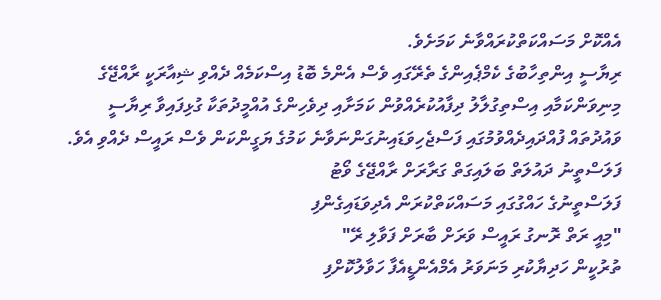އެއްކޮށް މަސައްކަތްކުރައްވާނެ ކަމަށެވެ.
ރިޔާސީ އިންތިހާބުގެ ކެމްޕެއިންގެ ތެރޭގައި ވެސް އެންމެ ބޮޑު އިސްކަމެއް ދެއްވި ޝިއާރަކީ ރާއްޖޭގެ މިނިވަންކަމާއި އިސްތިގުލާލު ދިފާއުކުރެއްވުން ކަމަށާއި ދިވެހިންގެ އުއްމީދުތަކާ ގުޅިފައިވާ ރިޔާސީ ވައުދުތައް ފުއްދައިދެއްވުމުގައި ފަސްޖެހިވަޑައިނުގަންނަވާނެ ކަމުގެ ޔަގީންކަން ވެސް ރައީސް ދެއްވި އެވެ.
ފަލަސްތީނު ދައުލަތް ބަލައިގަތް ގަރާރަށް ރާއްޖޭގެ ވޯޓު
ފަލަސްތީނުގެ ހައްގުގައި މަސައްކަތްކުރަން އެދިވަޑައިގެންފި
"މިއީ ރަތް ރޮނގު ރައީސް ވަރަށް ބާރަށް ފަވާލި ރޭ"
ތުރުކީން ހަދިޔާކުރި މަނަވަރު އެމްއެންޑީއެފާ ހަވާލުކޮށްފި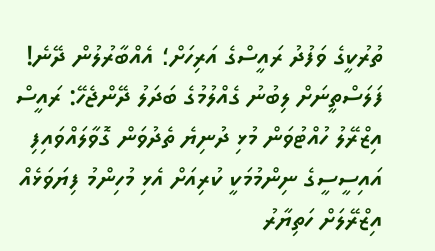ތުރުކީގެ ވަފުދު ރައީސްގެ އަރިހަށް؛ އެއްބާރުލުން ދޭނެ!
ފަލަސްތީނަށް ލިބުނު ގެއްލުމުގެ ބަދަލު ދޭންޖެހޭ: ރައީސް
އިޒްރޭލު ހުއްޓުވަން މުޅި ދުނިޔެ ތެދުވަން ގޮވާލައްވައިފި
އައިސީސީގެ ނިންމުމަކީ ކުރިއަށް އެޅި މުހިންމު ފިޔަވަޅެއް
އިޒްރޭލަށް ހަތިޔާރު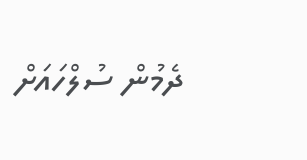ދެމުން ސުލްހައަށް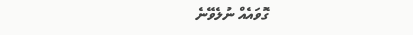ގޮވައެއް ނުލެވޭނެ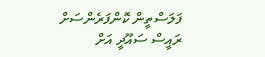ފަލަސްތީން ކޮންފަރެންސަށް ރައީސް ސައޫދީ އަށް